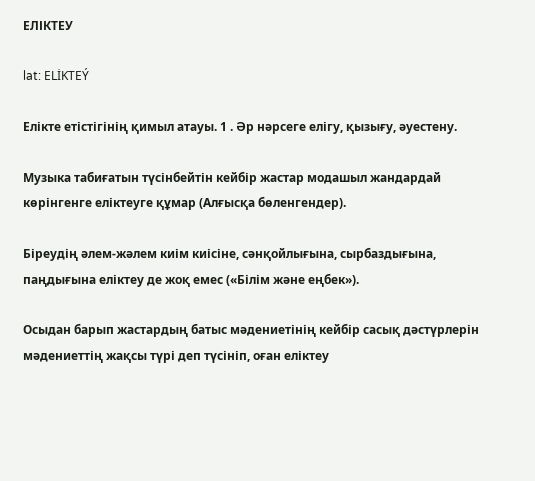ЕЛІКТЕУ

lat: ELİKTEÝ

Елікте етістігінің қимыл атауы. 1 . Әр нәрсеге елігу, қызығу, әуестену.

Музыка табиғатын түсінбейтін кейбір жастар модашыл жандардай көрінгенге еліктеуге құмар (Алғысқа бөленгендер).

Біреудің әлем-жәлем киім киісіне, сәнқойлығына, сырбаздығына, паңдығына еліктеу де жоқ емес («Білім және еңбек»).

Осыдан барып жастардың батыс мәдениетінің кейбір сасық дәстүрлерін мәдениеттің жақсы түрі деп түсініп, оған еліктеу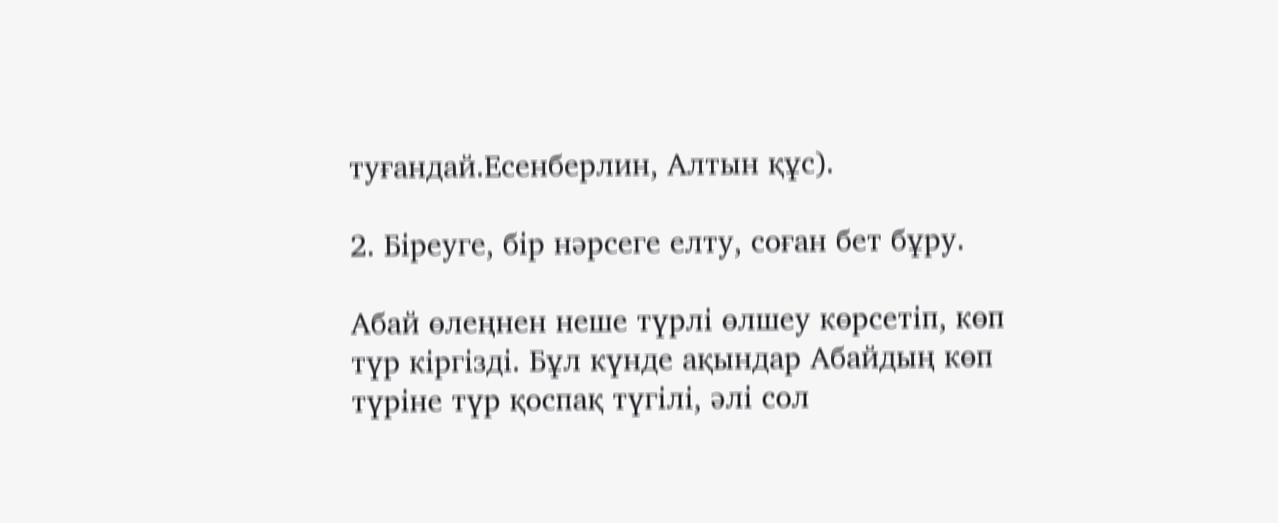туғандай.Есенберлин, Алтын құс).

2. Біреуге, бір нәрсеге елту, соған бет бұру.

Абай өлеңнен неше түрлі өлшеу көрсетіп, көп түр кіргізді. Бұл күнде ақындар Абайдың көп түріне түр қоспақ түгілі, әлі сол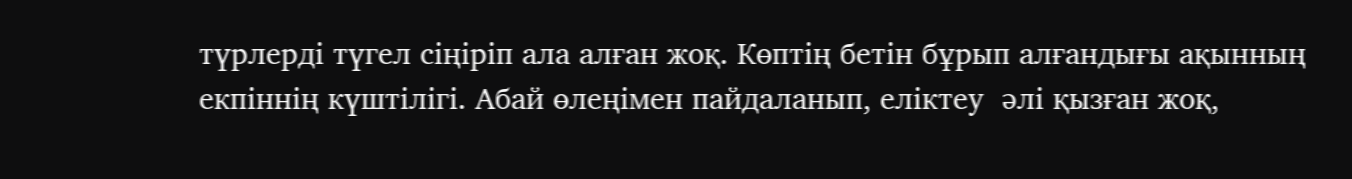түрлерді түгел сіңіріп ала алған жоқ. Көптің бетін бұрып алғандығы ақынның екпіннің күштілігі. Абай өлеңімен пайдаланып, еліктеу  әлі қызған жоқ,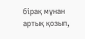бірақ мұнан артық қозып,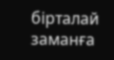бірталай заманға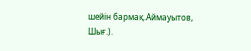шейін бармақ.Аймауытов, Шығ.).